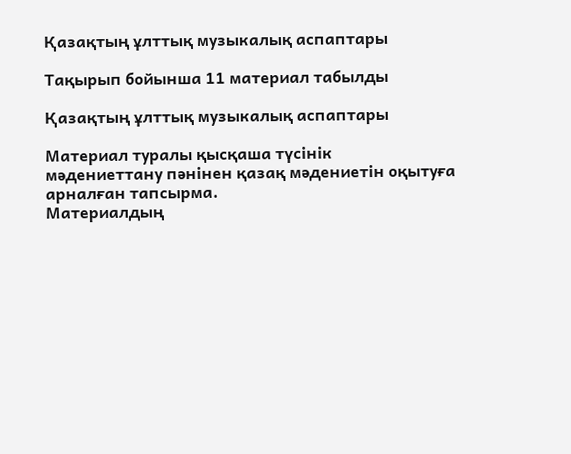Қазақтың ұлттық музыкалық аспаптары

Тақырып бойынша 11 материал табылды

Қазақтың ұлттық музыкалық аспаптары

Материал туралы қысқаша түсінік
мәдениеттану пәнінен қазақ мәдениетін оқытуға арналған тапсырма.
Материалдың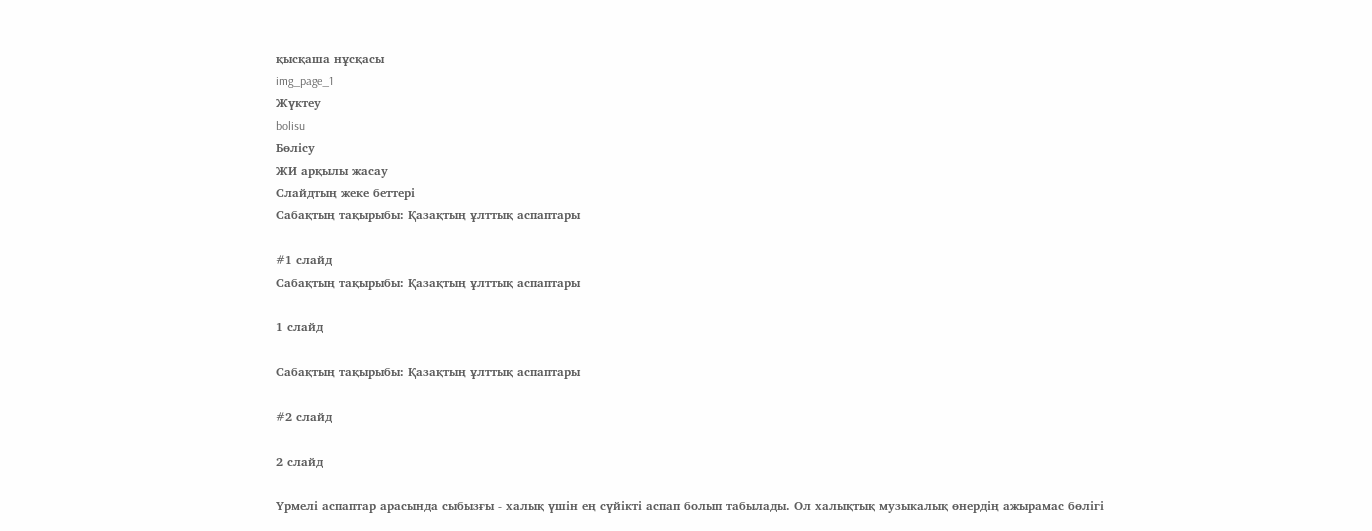қысқаша нұсқасы
img_page_1
Жүктеу
bolisu
Бөлісу
ЖИ арқылы жасау
Слайдтың жеке беттері
Сабақтың тақырыбы: Қазақтың ұлттық аспаптары

#1 слайд
Сабақтың тақырыбы: Қазақтың ұлттық аспаптары

1 слайд

Сабақтың тақырыбы: Қазақтың ұлттық аспаптары

#2 слайд

2 слайд

Үрмелі аспаптар арасында сыбызғы - халық үшін ең сүйікті аспап болып табылады. Ол халықтық музыкалық өнердің ажырамас бөлігі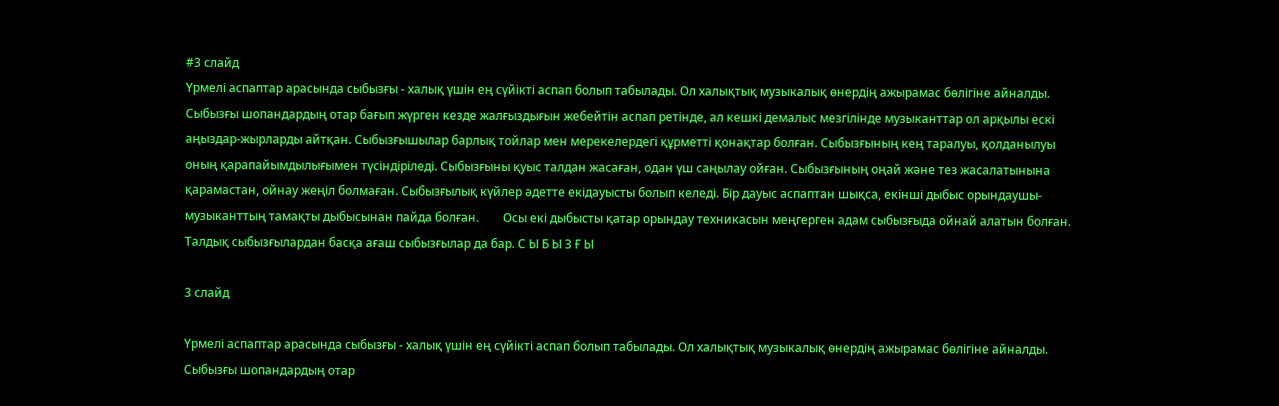#3 слайд
Үрмелі аспаптар арасында сыбызғы - халық үшін ең сүйікті аспап болып табылады. Ол халықтық музыкалық өнердің ажырамас бөлігіне айналды. Сыбызғы шопандардың отар бағып жүрген кезде жалғыздығын жебейтін аспап ретінде, ал кешкі демалыс мезгілінде музыканттар ол арқылы ескі аңыздар-жырларды айтқан. Сыбызғышылар барлық тойлар мен мерекелердегі құрметті қонақтар болған. Сыбызғының кең таралуы, қолданылуы оның қарапайымдылығымен түсіндіріледі. Сыбызғыны қуыс талдан жасаған, одан үш саңылау ойған. Сыбызғының оңай және тез жасалатынына қарамастан, ойнау жеңіл болмаған. Сыбызғылық күйлер әдетте екідауысты болып келеді. Бір дауыс аспаптан шықса, екінші дыбыс орындаушы-музыканттың тамақты дыбысынан пайда болған.        Осы екі дыбысты қатар орындау техникасын меңгерген адам сыбызғыда ойнай алатын болған. Талдық сыбызғылардан басқа ағаш сыбызғылар да бар. С Ы Б Ы З Ғ Ы

3 слайд

Үрмелі аспаптар арасында сыбызғы - халық үшін ең сүйікті аспап болып табылады. Ол халықтық музыкалық өнердің ажырамас бөлігіне айналды. Сыбызғы шопандардың отар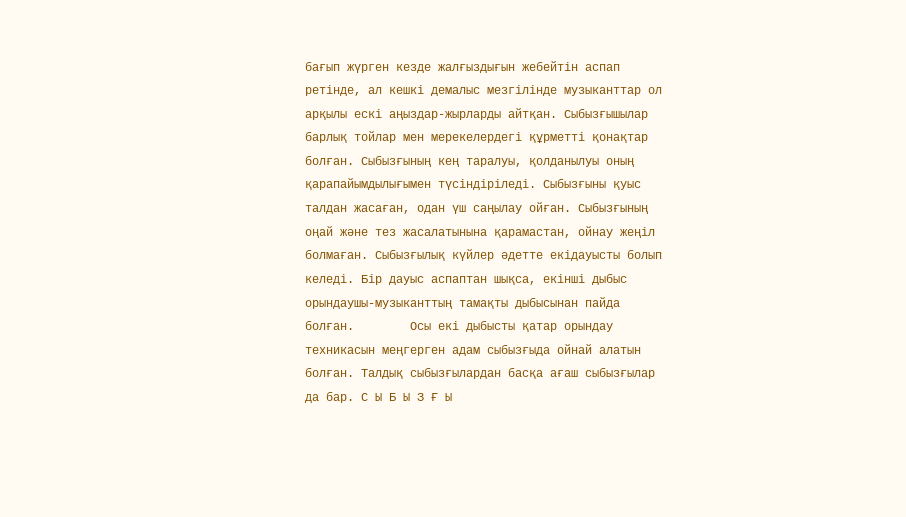бағып жүрген кезде жалғыздығын жебейтін аспап ретінде, ал кешкі демалыс мезгілінде музыканттар ол арқылы ескі аңыздар-жырларды айтқан. Сыбызғышылар барлық тойлар мен мерекелердегі құрметті қонақтар болған. Сыбызғының кең таралуы, қолданылуы оның қарапайымдылығымен түсіндіріледі. Сыбызғыны қуыс талдан жасаған, одан үш саңылау ойған. Сыбызғының оңай және тез жасалатынына қарамастан, ойнау жеңіл болмаған. Сыбызғылық күйлер әдетте екідауысты болып келеді. Бір дауыс аспаптан шықса, екінші дыбыс орындаушы-музыканттың тамақты дыбысынан пайда болған.        Осы екі дыбысты қатар орындау техникасын меңгерген адам сыбызғыда ойнай алатын болған. Талдық сыбызғылардан басқа ағаш сыбызғылар да бар. С Ы Б Ы З Ғ Ы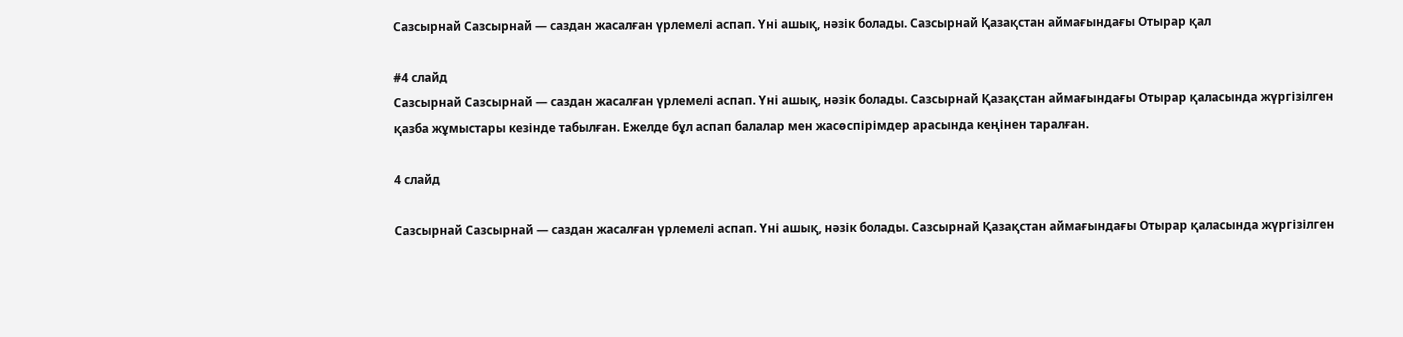Сазсырнай Сазсырнай — саздан жасалған үрлемелі аспап. Үні ашық, нәзік болады. Сазсырнай Қазақстан аймағындағы Отырар қал

#4 слайд
Сазсырнай Сазсырнай — саздан жасалған үрлемелі аспап. Үні ашық, нәзік болады. Сазсырнай Қазақстан аймағындағы Отырар қаласында жүргізілген қазба жұмыстары кезінде табылған. Ежелде бұл аспап балалар мен жасөспірімдер арасында кеңінен таралған.

4 слайд

Сазсырнай Сазсырнай — саздан жасалған үрлемелі аспап. Үні ашық, нәзік болады. Сазсырнай Қазақстан аймағындағы Отырар қаласында жүргізілген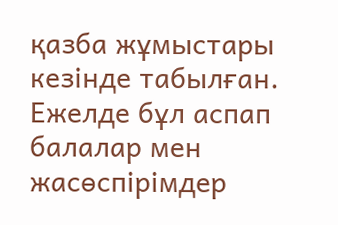қазба жұмыстары кезінде табылған. Ежелде бұл аспап балалар мен жасөспірімдер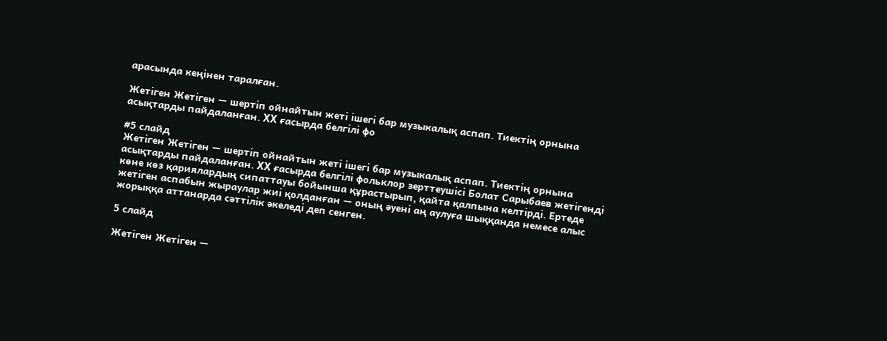арасында кеңінен таралған.

Жетіген Жетіген — шертіп ойнайтын жеті ішегі бар музыкалық аспап. Тиектің орнына асықтарды пайдаланған. XX ғасырда белгілі фо

#5 слайд
Жетіген Жетіген — шертіп ойнайтын жеті ішегі бар музыкалық аспап. Тиектің орнына асықтарды пайдаланған. XX ғасырда белгілі фольклор зерттеушісі Болат Сарыбаев жетігенді көне көз қариялардың сипаттауы бойынша құрастырып, қайта қалпына келтірді. Ертеде жетіген аспабын жыраулар жиі қолданған — оның әуені аң аулуға шыққанда немесе алыс жорыққа аттанарда сәттілік әкеледі деп сенген.

5 слайд

Жетіген Жетіген —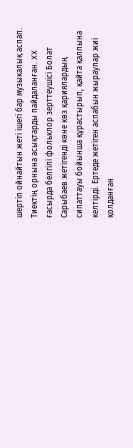шертіп ойнайтын жеті ішегі бар музыкалық аспап. Тиектің орнына асықтарды пайдаланған. XX ғасырда белгілі фольклор зерттеушісі Болат Сарыбаев жетігенді көне көз қариялардың сипаттауы бойынша құрастырып, қайта қалпына келтірді. Ертеде жетіген аспабын жыраулар жиі қолданған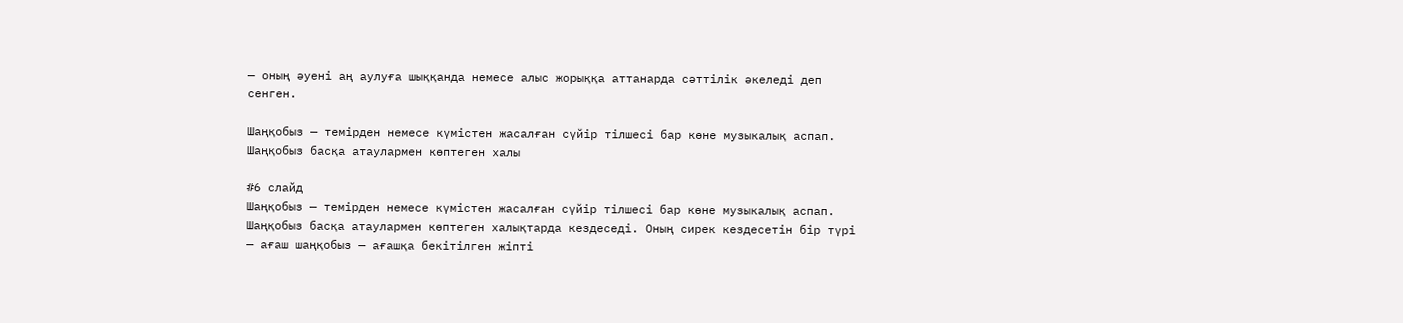— оның әуені аң аулуға шыққанда немесе алыс жорыққа аттанарда сәттілік әкеледі деп сенген.

Шаңқобыз — темірден немесе күмістен жасалған сүйір тілшесі бар көне музыкалық аспап. Шаңқобыз басқа атаулармен көптеген халы

#6 слайд
Шаңқобыз — темірден немесе күмістен жасалған сүйір тілшесі бар көне музыкалық аспап. Шаңқобыз басқа атаулармен көптеген халықтарда кездеседі. Оның сирек кездесетін бір түрі — ағаш шаңқобыз — ағашқа бекітілген жіпті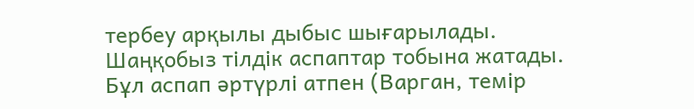тербеу арқылы дыбыс шығарылады. Шаңқобыз тілдік аспаптар тобына жатады. Бұл аспап әртүрлі атпен (Варган, темір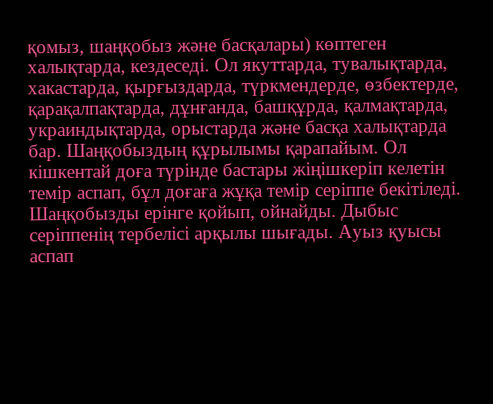қомыз, шаңқобыз және басқалары) көптеген халықтарда, кездеседі. Ол якуттарда, тувалықтарда, хакастарда, қырғыздарда, түркмендерде, өзбектерде, қарақалпақтарда, дұнғанда, башқұрда, қалмақтарда, украиндықтарда, орыстарда және басқа халықтарда бар. Шаңқобыздың құрылымы қарапайым. Ол кішкентай доға түрінде бастары жіңішкеріп келетін темір аспап, бұл доғаға жұқа темір серіппе бекітіледі. Шаңқобызды ерінге қойып, ойнайды. Дыбыс серіппенің тербелісі арқылы шығады. Ауыз қуысы аспап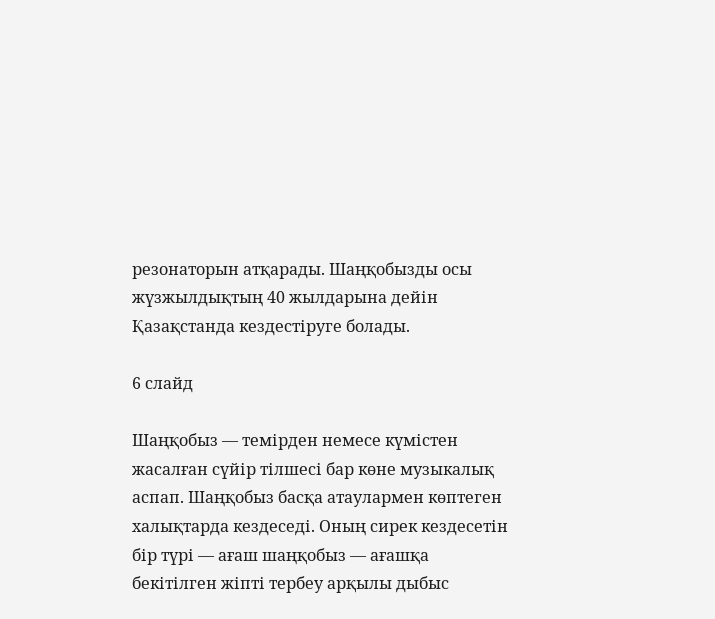резонаторын атқарады. Шаңқобызды осы жүзжылдықтың 40 жылдарына дейін Қазақстанда кездестіруге болады.

6 слайд

Шаңқобыз — темірден немесе күмістен жасалған сүйір тілшесі бар көне музыкалық аспап. Шаңқобыз басқа атаулармен көптеген халықтарда кездеседі. Оның сирек кездесетін бір түрі — ағаш шаңқобыз — ағашқа бекітілген жіпті тербеу арқылы дыбыс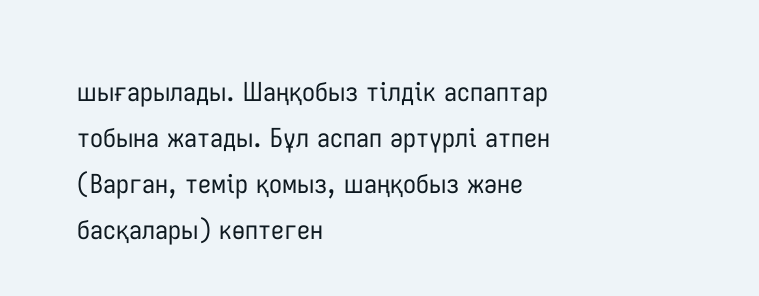шығарылады. Шаңқобыз тілдік аспаптар тобына жатады. Бұл аспап әртүрлі атпен (Варган, темір қомыз, шаңқобыз және басқалары) көптеген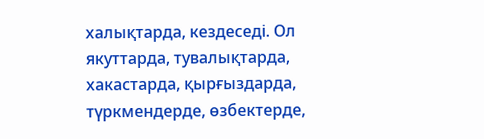халықтарда, кездеседі. Ол якуттарда, тувалықтарда, хакастарда, қырғыздарда, түркмендерде, өзбектерде,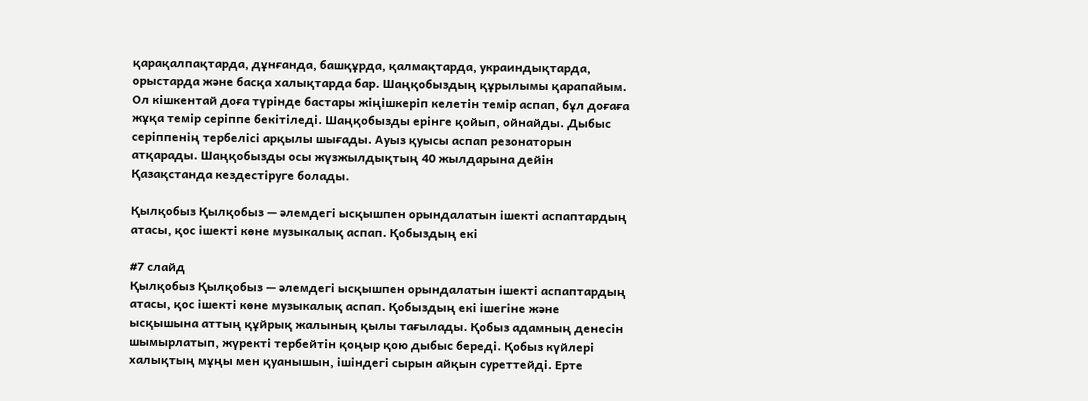қарақалпақтарда, дұнғанда, башқұрда, қалмақтарда, украиндықтарда, орыстарда және басқа халықтарда бар. Шаңқобыздың құрылымы қарапайым. Ол кішкентай доға түрінде бастары жіңішкеріп келетін темір аспап, бұл доғаға жұқа темір серіппе бекітіледі. Шаңқобызды ерінге қойып, ойнайды. Дыбыс серіппенің тербелісі арқылы шығады. Ауыз қуысы аспап резонаторын атқарады. Шаңқобызды осы жүзжылдықтың 40 жылдарына дейін Қазақстанда кездестіруге болады.

Қылқобыз Қылқобыз — әлемдегі ысқышпен орындалатын ішекті аспаптардың атасы, қос ішекті көне музыкалық аспап. Қобыздың екі

#7 слайд
Қылқобыз Қылқобыз — әлемдегі ысқышпен орындалатын ішекті аспаптардың атасы, қос ішекті көне музыкалық аспап. Қобыздың екі ішегіне және ысқышына аттың құйрық жалының қылы тағылады. Қобыз адамның денесін шымырлатып, жүректі тербейтін қоңыр қою дыбыс береді. Қобыз күйлері халықтың мұңы мен қуанышын, ішіндегі сырын айқын суреттейді. Ерте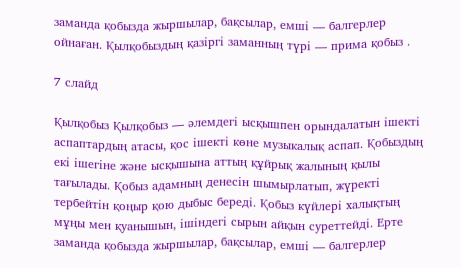заманда қобызда жыршылар, бақсылар, емші — балгерлер ойнаған. Қылқобыздың қазіргі заманның түрі — прима қобыз .

7 слайд

Қылқобыз Қылқобыз — әлемдегі ысқышпен орындалатын ішекті аспаптардың атасы, қос ішекті көне музыкалық аспап. Қобыздың екі ішегіне және ысқышына аттың құйрық жалының қылы тағылады. Қобыз адамның денесін шымырлатып, жүректі тербейтін қоңыр қою дыбыс береді. Қобыз күйлері халықтың мұңы мен қуанышын, ішіндегі сырын айқын суреттейді. Ерте заманда қобызда жыршылар, бақсылар, емші — балгерлер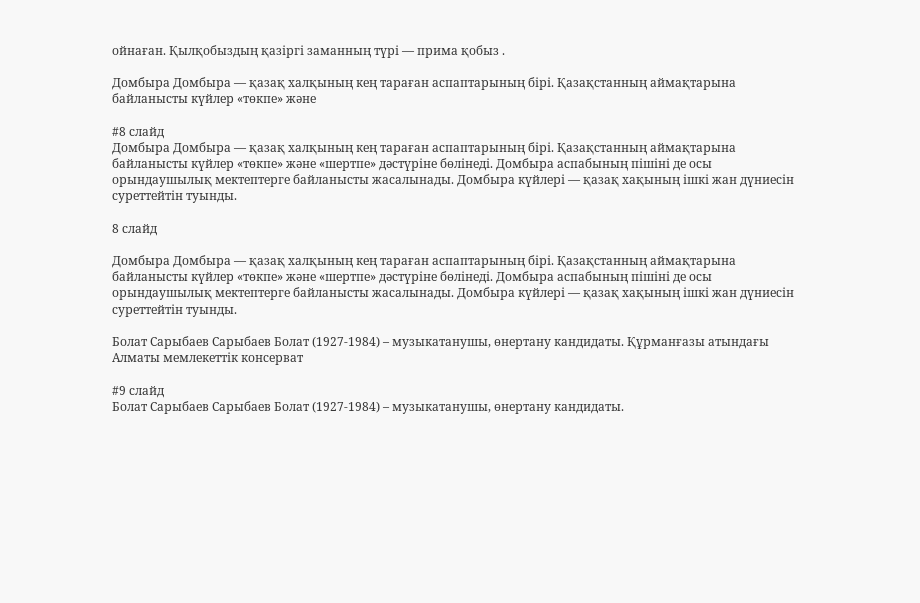ойнаған. Қылқобыздың қазіргі заманның түрі — прима қобыз .

Домбыра Домбыра — қазақ халқының кең тараған аспаптарының бірі. Қазақстанның аймақтарына байланысты күйлер «төкпе» және

#8 слайд
Домбыра Домбыра — қазақ халқының кең тараған аспаптарының бірі. Қазақстанның аймақтарына байланысты күйлер «төкпе» және «шертпе» дәстүріне бөлінеді. Домбыра аспабының пішіні де осы орындаушылық мектептерге байланысты жасалынады. Домбыра күйлері — қазақ хақының ішкі жан дүниесін суреттейтін туынды.

8 слайд

Домбыра Домбыра — қазақ халқының кең тараған аспаптарының бірі. Қазақстанның аймақтарына байланысты күйлер «төкпе» және «шертпе» дәстүріне бөлінеді. Домбыра аспабының пішіні де осы орындаушылық мектептерге байланысты жасалынады. Домбыра күйлері — қазақ хақының ішкі жан дүниесін суреттейтін туынды.

Болат Сарыбаев Сарыбаев Болат (1927-1984) – музыкатанушы, өнертану кандидаты. Құрманғазы атындағы Алматы мемлекеттік консерват

#9 слайд
Болат Сарыбаев Сарыбаев Болат (1927-1984) – музыкатанушы, өнертану кандидаты.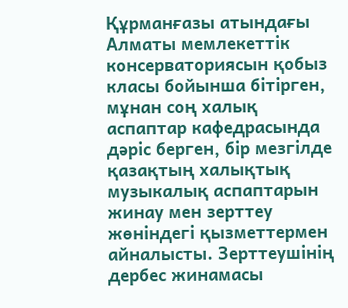Құрманғазы атындағы Алматы мемлекеттік консерваториясын қобыз класы бойынша бітірген, мұнан соң халық аспаптар кафедрасында дәріс берген, бір мезгілде қазақтың халықтық музыкалық аспаптарын жинау мен зерттеу жөніндегі қызметтермен айналысты. Зерттеушінің дербес жинамасы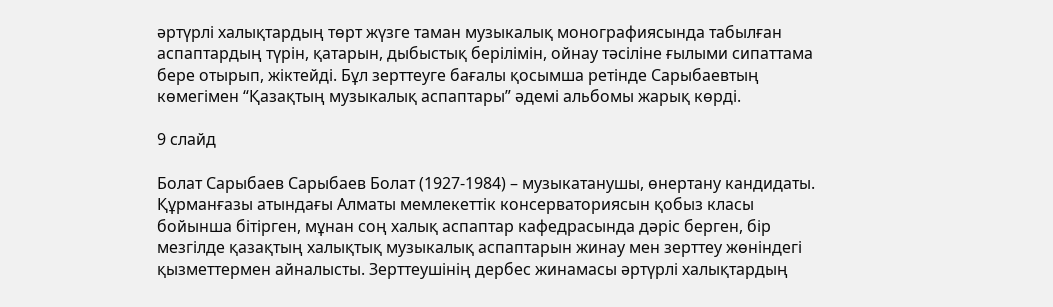әртүрлі халықтардың төрт жүзге таман музыкалық монографиясында табылған аспаптардың түрін, қатарын, дыбыстық берілімін, ойнау тәсіліне ғылыми сипаттама бере отырып, жіктейді. Бұл зерттеуге бағалы қосымша ретінде Сарыбаевтың көмегімен “Қазақтың музыкалық аспаптары” әдемі альбомы жарық көрді.

9 слайд

Болат Сарыбаев Сарыбаев Болат (1927-1984) – музыкатанушы, өнертану кандидаты. Құрманғазы атындағы Алматы мемлекеттік консерваториясын қобыз класы бойынша бітірген, мұнан соң халық аспаптар кафедрасында дәріс берген, бір мезгілде қазақтың халықтық музыкалық аспаптарын жинау мен зерттеу жөніндегі қызметтермен айналысты. Зерттеушінің дербес жинамасы әртүрлі халықтардың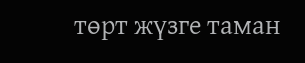төрт жүзге таман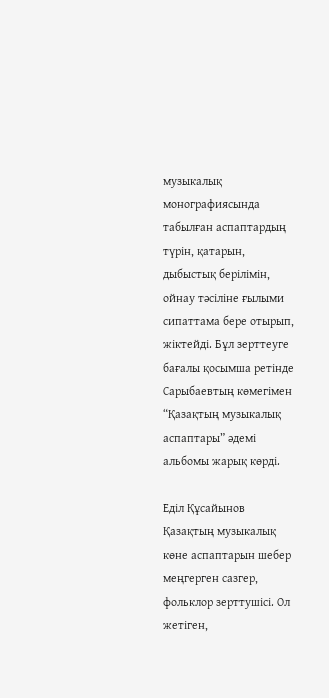музыкалық монографиясында табылған аспаптардың түрін, қатарын, дыбыстық берілімін, ойнау тәсіліне ғылыми сипаттама бере отырып, жіктейді. Бұл зерттеуге бағалы қосымша ретінде Сарыбаевтың көмегімен “Қазақтың музыкалық аспаптары” әдемі альбомы жарық көрді.

Еділ Құсайынов Қазақтың музыкалық көне аспаптарын шебер меңгерген сазгер, фольклор зерттушісі. Ол жетіген,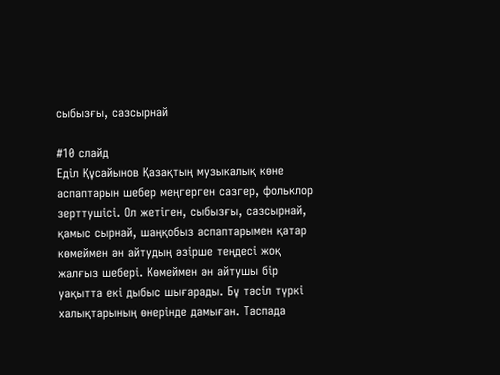сыбызғы, сазсырнай

#10 слайд
Еділ Құсайынов Қазақтың музыкалық көне аспаптарын шебер меңгерген сазгер, фольклор зерттушісі. Ол жетіген, сыбызғы, сазсырнай, қамыс сырнай, шаңқобыз аспаптарымен қатар көмеймен ән айтудың әзірше теңдесі жоқ жалғыз шебері. Көмеймен ән айтушы бір уақытта екі дыбыс шығарады. Бұ тәсіл түркі халықтарының өнерінде дамыған. Таспада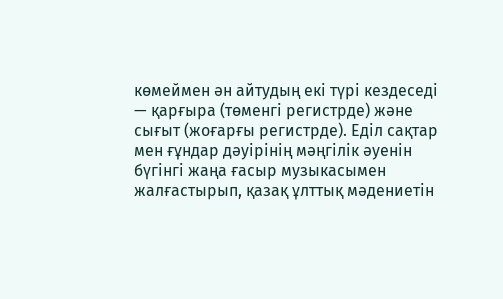көмеймен ән айтудың екі түрі кездеседі — қарғыра (төменгі регистрде) және сығыт (жоғарғы регистрде). Еділ сақтар мен ғұндар дәуірінің мәңгілік әуенін бүгінгі жаңа ғасыр музыкасымен жалғастырып, қазақ ұлттық мәдениетін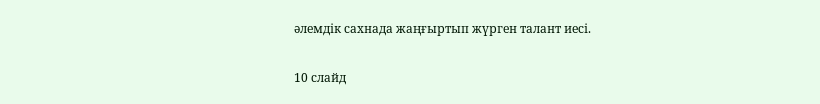әлемдік сахнада жаңғыртып жүрген талант иесі.

10 слайд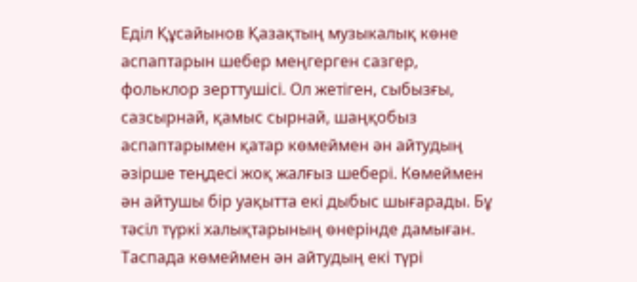Еділ Құсайынов Қазақтың музыкалық көне аспаптарын шебер меңгерген сазгер, фольклор зерттушісі. Ол жетіген, сыбызғы, сазсырнай, қамыс сырнай, шаңқобыз аспаптарымен қатар көмеймен ән айтудың әзірше теңдесі жоқ жалғыз шебері. Көмеймен ән айтушы бір уақытта екі дыбыс шығарады. Бұ тәсіл түркі халықтарының өнерінде дамыған. Таспада көмеймен ән айтудың екі түрі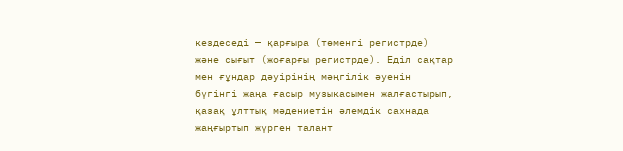кездеседі — қарғыра (төменгі регистрде) және сығыт (жоғарғы регистрде). Еділ сақтар мен ғұндар дәуірінің мәңгілік әуенін бүгінгі жаңа ғасыр музыкасымен жалғастырып, қазақ ұлттық мәдениетін әлемдік сахнада жаңғыртып жүрген талант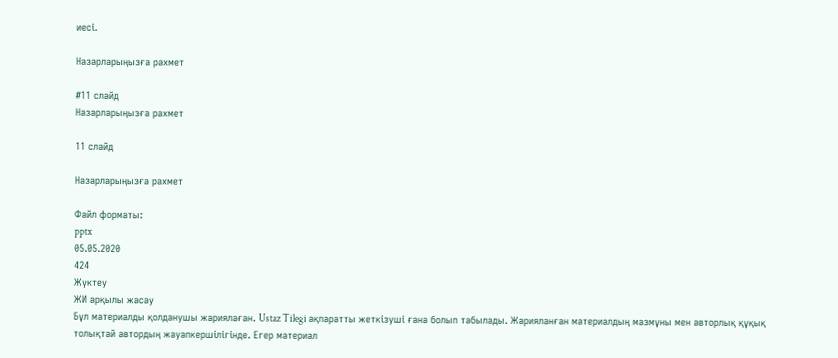иесі.

Назарларыңызға рахмет

#11 слайд
Назарларыңызға рахмет

11 слайд

Назарларыңызға рахмет

Файл форматы:
pptx
05.05.2020
424
Жүктеу
ЖИ арқылы жасау
Бұл материалды қолданушы жариялаған. Ustaz Tilegi ақпаратты жеткізуші ғана болып табылады. Жарияланған материалдың мазмұны мен авторлық құқық толықтай автордың жауапкершілігінде. Егер материал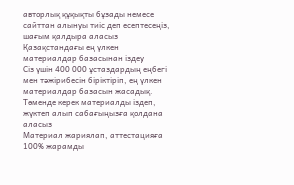авторлық құқықты бұзады немесе сайттан алынуы тиіс деп есептесеңіз,
шағым қалдыра аласыз
Қазақстандағы ең үлкен материалдар базасынан іздеу
Сіз үшін 400 000 ұстаздардың еңбегі мен тәжірибесін біріктіріп, ең үлкен материалдар базасын жасадық. Төменде керек материалды іздеп, жүктеп алып сабағыңызға қолдана аласыз
Материал жариялап, аттестацияға 100% жарамды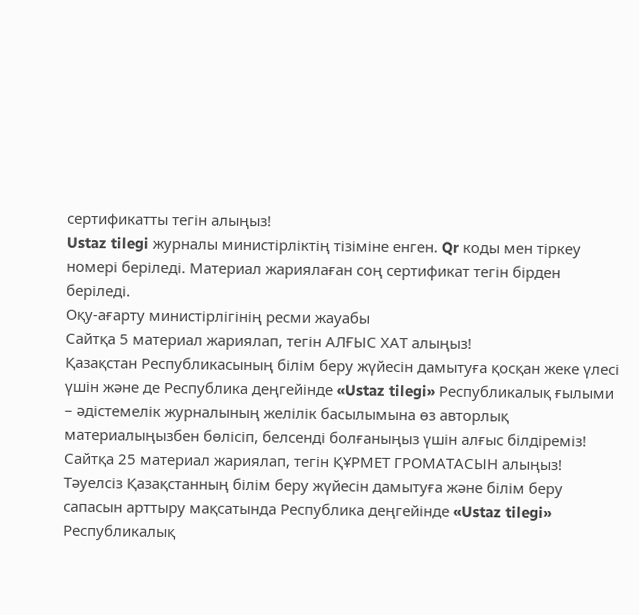сертификатты тегін алыңыз!
Ustaz tilegi журналы министірліктің тізіміне енген. Qr коды мен тіркеу номері беріледі. Материал жариялаған соң сертификат тегін бірден беріледі.
Оқу-ағарту министірлігінің ресми жауабы
Сайтқа 5 материал жариялап, тегін АЛҒЫС ХАТ алыңыз!
Қазақстан Республикасының білім беру жүйесін дамытуға қосқан жеке үлесі үшін және де Республика деңгейінде «Ustaz tilegi» Республикалық ғылыми – әдістемелік журналының желілік басылымына өз авторлық материалыңызбен бөлісіп, белсенді болғаныңыз үшін алғыс білдіреміз!
Сайтқа 25 материал жариялап, тегін ҚҰРМЕТ ГРОМАТАСЫН алыңыз!
Тәуелсіз Қазақстанның білім беру жүйесін дамытуға және білім беру сапасын арттыру мақсатында Республика деңгейінде «Ustaz tilegi» Республикалық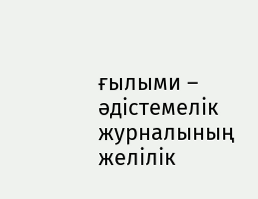ғылыми – әдістемелік журналының желілік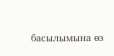басылымына өз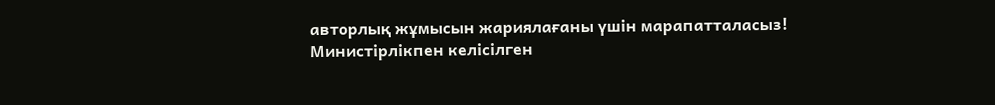авторлық жұмысын жариялағаны үшін марапатталасыз!
Министірлікпен келісілген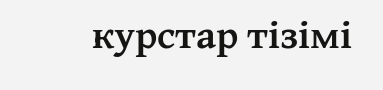курстар тізімі